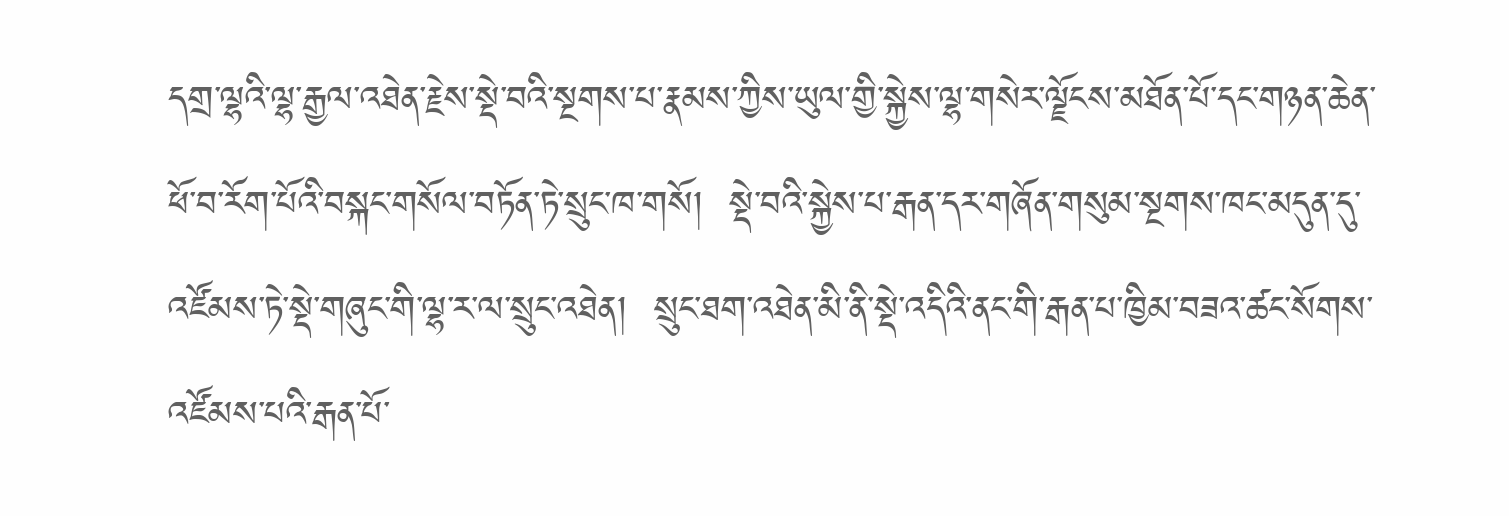དགྲ་ལྷའི་ལྷ་རྒྱལ་འཐེན་རྗེས་སྡེ་བའི་སྔགས་པ་རྣམས་ཀྱིས་ཡུལ་གྱི་སྐྱེས་ལྷ་གསེར་ལྗོངས་མཐོན་པོ་དང་གཉན་ཆེན་ཕོ་བ་རོག་པོའི་བསྐང་གསོལ་བཏོན་ཏེ་སྲུང་ཁ་གསོ།  སྡེ་བའི་སྐྱེས་པ་རྒན་དར་གཞོན་གསུམ་སྔགས་ཁང་མདུན་དུ་འཛོམས་ཏེ་སྡེ་གཞུང་གི་ལྷ་ར་ལ་སྲུང་འཐེན།  སྲུང་ཐག་འཐེན་མི་ནི་སྡེ་འདིའི་ནང་གི་རྒན་པ་ཁྱིམ་བཟའ་ཚང་སོགས་འཛོམས་པའི་རྒན་པོ་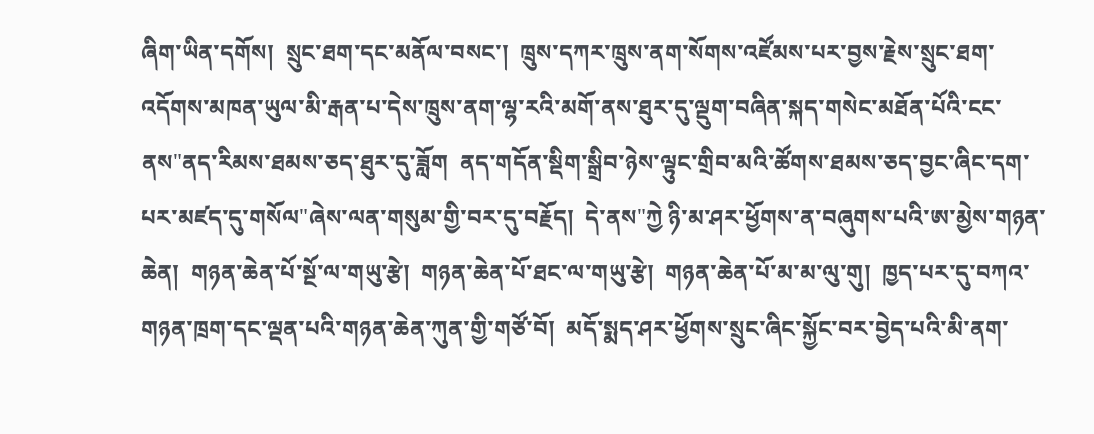ཞིག་ཡིན་དགོས།  སྲུང་ཐག་དང་མནོལ་བསང་།  ཁྲུས་དཀར་ཁྲུས་ནག་སོགས་འཛོམས་པར་བྱས་རྗེས་སྲུང་ཐག་འདོགས་མཁན་ཡུལ་མི་རྒན་པ་དེས་ཁྲུས་ནག་ལྷ་རའི་མགོ་ནས་ཐུར་དུ་ལྡུག་བཞིན་སྐད་གསེང་མཐོན་པོའི་ངང་ནས"ནད་རིམས་ཐམས་ཅད་ཐུར་དུ་ཟློག  ནད་གདོན་སྡིག་སྒྲིབ་ཉེས་ལྟུང་གྲིབ་མའི་ཚོགས་ཐམས་ཅད་བྱང་ཞིང་དག་པར་མཛད་དུ་གསོལ"ཞེས་ལན་གསུམ་གྱི་བར་དུ་བརྗོད།  དེ་ནས"ཀྱེ ཉི་མ་ཤར་ཕྱོགས་ན་བཞུགས་པའི་ཨ་མྱེས་གཉན་ཆེན།  གཉན་ཆེན་པོ་སྔོ་ལ་གཡུ་རྩེ།  གཉན་ཆེན་པོ་ཐང་ལ་གཡུ་རྩེ།  གཉན་ཆེན་པོ་མ་མ་ལུ་གུ།  ཁྱད་པར་དུ་བཀའ་གཉན་ཁྲག་དང་ལྡན་པའི་གཉན་ཆེན་ཀུན་གྱི་གཙོ་བོ།  མདོ་སྨད་ཤར་ཕྱོགས་སྲུང་ཞིང་སྐྱོང་བར་བྱེད་པའི་མི་ནག་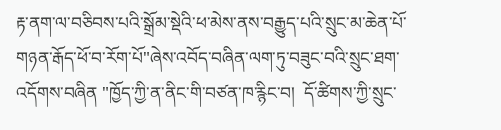རྟ་ནག་ལ་བཅིབས་པའི་སྒྲོམ་སྡེའི་ཕ་མེས་ནས་བརྒྱུད་པའི་སྲུང་མ་ཆེན་པོ་གཉན་རྒོད་ཕོ་བ་རོག་པོ"ཞེས་འབོད་བཞིན་ལག་ཏུ་བཟུང་བའི་སྲུང་ཐག་འདོགས་བཞིན "ཁྱོད་ཀྱི་ན་ནིང་གི་བཙན་ཁ་རྙིང་བ།  དོ་ཚིགས་ཀྱི་སྲུང་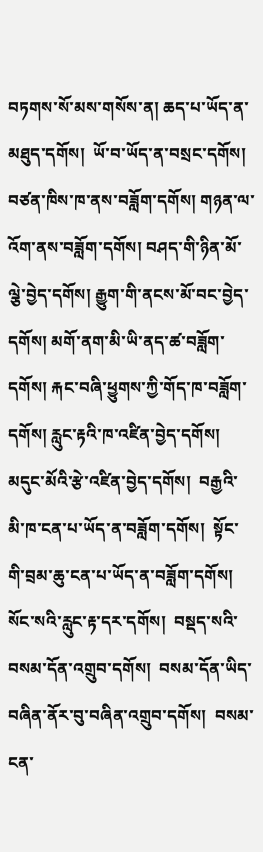བཏགས་སོ་མས་གསོས་ན། ཆད་པ་ཡོད་ན་མཐུད་དགོས།  ཡོ་བ་ཡོད་ན་བསྲང་དགོས།  བཙན་ཁིས་ཁ་ནས་བཟློག་དགོས། གཉན་ལ་འོག་ནས་བཟློག་དགོས། བཤད་གི་ཉིན་མོ་ལྕེ་བྱེད་དགོས། རྒྱུག་གི་ནངས་མོ་བང་བྱེད་དགོས། མགོ་ནག་མི་ཡི་ནད་ཚ་བཟློག་དགོས། རྐང་བཞི་ཕྱུགས་ཀྱི་གོད་ཁ་བཟློག་དགོས། རླུང་རྟའི་ཁ་འཛིན་བྱེད་དགོས།  མདུང་མོའི་རྩེ་འཛིན་བྱེད་དགོས།  བརྒྱའི་མི་ཁ་ངན་པ་ཡོད་ན་བཟློག་དགོས།  སྟོང་གི་བྲམ་ཆུ་ངན་པ་ཡོད་ན་བཟློག་དགོས།  སོང་སའི་རླུང་རྟ་དར་དགོས།  བསྡད་སའི་བསམ་དོན་འགྲུབ་དགོས།  བསམ་དོན་ཡིད་བཞིན་ནོར་བུ་བཞིན་འགྲུབ་དགོས།  བསམ་ངན་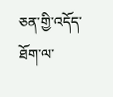ཅན་གྱི་འདོད་ཐོག་ལ་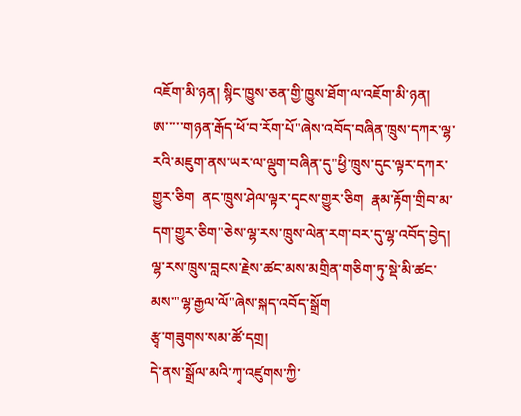འཇོག་མི་ཉན། སྙིང་ཁྱུས་ཅན་གྱི་ཁྱུས་ཐོག་ལ་འཇོག་མི་ཉན།  ཨ་་་་་གཉན་རྒོད་ཕོ་བ་རོག་པོ"ཞེས་འབོད་བཞིན་ཁྲུས་དཀར་ལྷ་རའི་མཇུག་ནས་ཡར་ལ་ལྡུག་བཞིན་དུ"ཕྱི་ཁྲུས་དུང་ལྟར་དཀར་གྱུར་ཅིག  ནང་ཁྲུས་ཤེལ་ལྟར་དྭངས་གྱུར་ཅིག  རྣམ་རྟོག་གྲིབ་མ་དག་གྱུར་ཅིག"ཅེས་ལྷ་རས་ཁྲུས་ལེན་རག་བར་དུ་ལྷ་འབོད་བྱེད།  ལྷ་རས་ཁྲུས་བླངས་རྗེས་ཚང་མས་མགྲིན་གཅིག་ཏུ་སྡེ་མི་ཚང་མས་"ལྷ་རྒྱལ་ལོ"ཞེས་སྐད་འབོད་སྒྲོག
རྩྭ་གཟུགས་སམ་ཚོ་དགྲ།
དེ་ནས་སྒྲོལ་མའི་ཀྭ་འཛུགས་ཀྱི་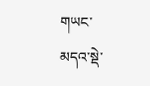གཡང་མདའ་སྡེ་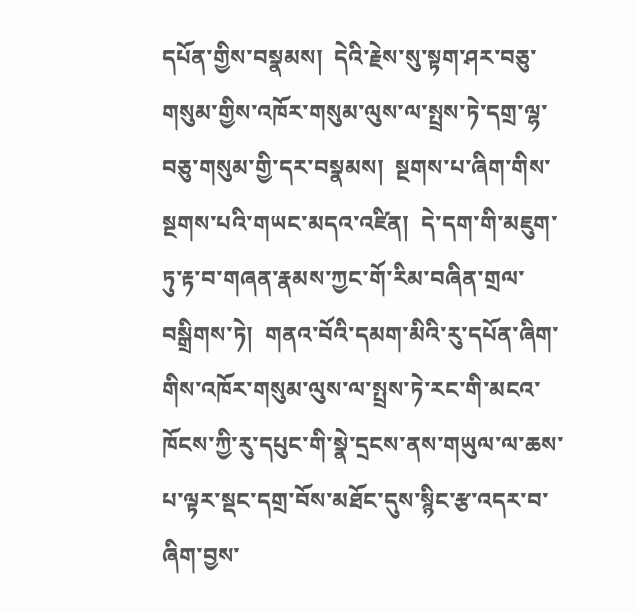དཔོན་གྱིས་བསྣམས།  དེའི་རྗེས་སུ་སྟག་ཤར་བཅུ་གསུམ་གྱིས་འཁོར་གསུམ་ལུས་ལ་སྤྲས་ཏེ་དགྲ་ལྷ་བཅུ་གསུམ་གྱི་དར་བསྣམས།  སྔགས་པ་ཞིག་གིས་སྔགས་པའི་གཡང་མདའ་འཛིན།  དེ་དག་གི་མཇུག་ཏུ་རྟ་བ་གཞན་རྣམས་ཀྱང་གོ་རིམ་བཞིན་གྲལ་བསྒྲིགས་ཏེ།  གནའ་བོའི་དམག་མིའི་རུ་དཔོན་ཞིག་གིས་འཁོར་གསུམ་ལུས་ལ་སྤྲས་ཏེ་རང་གི་མངའ་ཁོངས་ཀྱི་རུ་དཔུང་གི་སྣེ་དྲངས་ནས་གཡུལ་ལ་ཆས་པ་ལྟར་སྡང་དགྲ་བོས་མཐོང་དུས་སྙིང་རྩ་འདར་བ་ཞིག་བྱས་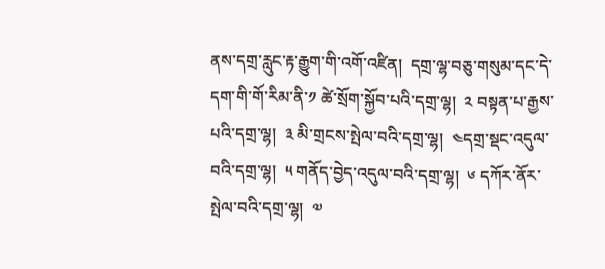ནས་དགྲ་རླུང་རྟ་རྒྱུག་གི་འགོ་འཛིན།  དགྲ་ལྷ་བཅུ་གསུམ་དང་དེ་དག་གི་གོ་རིམ་ནི་༡ ཚེ་སྲོག་སྐྱོབ་པའི་དགྲ་ལྷ།  ༢ བསྟན་པ་རྒྱས་པའི་དགྲ་ལྷ།  ༣ མི་གྲངས་སྤེལ་བའི་དགྲ་ལྷ།  ༤དགྲ་སྡང་འདུལ་བའི་དགྲ་ལྷ།  ༥ གནོད་བྱེད་འདུལ་བའི་དགྲ་ལྷ།  ༦ དཀོར་ནོར་སྤེལ་བའི་དགྲ་ལྷ།  ༧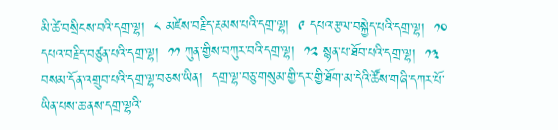མི་ཚེ་བསྲིངས་བའི་དགྲ་ལྷ།  ༨ མཛེས་བརྗིད་རྔམས་པའི་དགྲ་ལྷ།  ༩ དཔའ་རྩལ་བསྐྱེད་པའི་དགྲ་ལྷ།  ༡༠ དཔའ་བརྗིད་བཙུན་པའི་དགྲ་ལྷ།  ༡༡ ཀུན་གྱིས་བཀུར་བའི་དགྲ་ལྷ།  ༡༢ སྙན་པ་ཐོབ་པའི་དགྲ་ལྷ།  ༡༣ བསམ་དོན་འགྲུབ་པའི་དགྲ་ལྷ་བཅས་ཡིན།  དགྲ་ལྷ་བཅུ་གསུམ་གྱི་དར་གྱི་ཐོག་མ་དེའི་ཚོས་གཞི་དཀར་པོ་ཡིན་པས་ཆ་ནས་དགྲ་ལྷའི་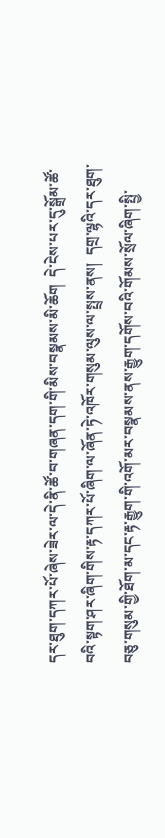དར་ཐུག་དཀར་པོ་ཞེས་ཟེར་ལ་དེ་ནི་ཚོ་བ་གཞན་དག་གི་མིས་བསྣམས་མི་ཆོག  དེ་ངེས་པར་དུ་སྒྲོམ་ཚོ་བའི་སྟག་ཤར་ཞིག་གིས་རྟ་དཀར་པོ་ཞིག་ལ་ཞོན་ཏེ་འཁོར་གསུམ་ལུས་ལ་སྤྲས་ནས།  དགྲ་ལྷའི་དར་ཐུག་བཅུ་གསུམ་གྱི་ཐོག་མ་དང་རྟ་རྒྱུག་གི་འགོ་མར་བསྣམས་ནས་རྒྱུག་དགོས་བའི་གོམས་སྲོལ་ཞིག་སྤྱི་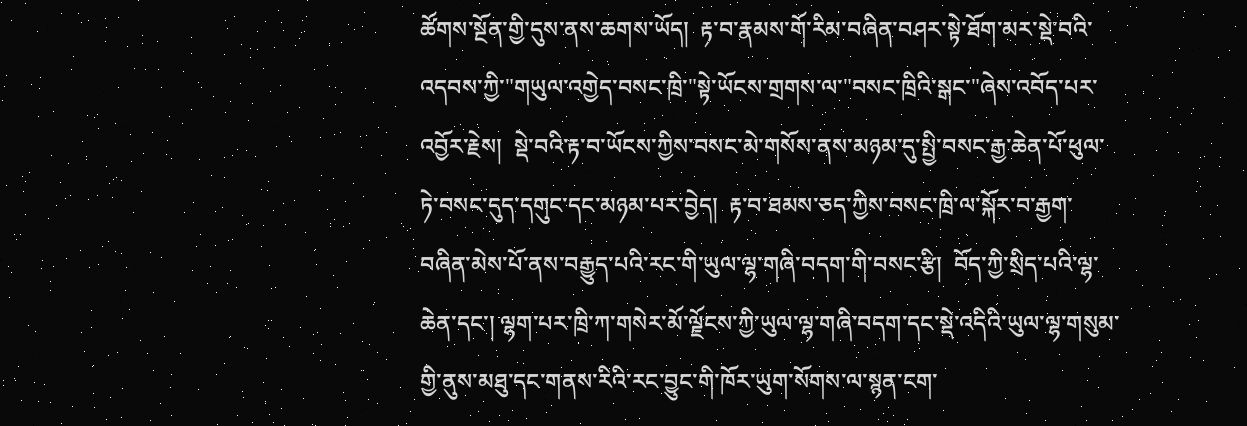ཚོགས་སྔོན་གྱི་དུས་ནས་ཆགས་ཡོད།  རྟ་བ་རྣམས་གོ་རིམ་བཞིན་བཤར་སྟེ་ཐོག་མར་སྡེ་བའི་འདབས་ཀྱི་"གཡུལ་འགྱེད་བསང་ཁྲི་"སྟེ་ཡོངས་གྲགས་ལ་"བསང་ཁྲིའི་སྒང་"ཞེས་འབོད་པར་འབྱོར་རྗེས།  སྡེ་བའི་རྟ་བ་ཡོངས་ཀྱིས་བསང་མེ་གསོས་ནས་མཉམ་དུ་སྤྱི་བསང་རྒྱ་ཆེན་པོ་ཕུལ་ཏེ་བསང་དུད་དགུང་དང་མཉམ་པར་བྱེད།  རྟ་བ་ཐམས་ཅད་ཀྱིས་བསང་ཁྲི་ལ་སྐོར་བ་རྒྱག་བཞིན་མེས་པོ་ནས་བརྒྱུད་པའི་རང་གི་ཡུལ་ལྷ་གཞི་བདག་གི་བསང་རྩི།  བོད་ཀྱི་སྲིད་པའི་ལྷ་ཆེན་དང་། ལྷག་པར་ཁྲི་ཀ་གསེར་མོ་ལྗོངས་ཀྱི་ཡུལ་ལྷ་གཞི་བདག་དང་སྡེ་འདིའི་ཡུལ་ལྷ་གསུམ་གྱི་ནུས་མཐུ་དང་གནས་རིའི་རང་བྱུང་གི་ཁོར་ཡུག་སོགས་ལ་སྙན་ངག་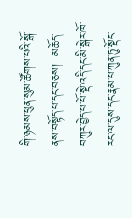གི་ཉམས་ཕུན་སུམ་ཚོགས་པའི་སྒོ་ནས་བསྟོད་པ་དང་བཅས།  མཆོད་བཀུར་བྱེད་པ་པོ་སྡེ་འདི་དང་མི་སྒེར་ཁོ་རང་ལ་དུས་དང་རྣམ་པ་ཀུན་ཏུ་སྡོང་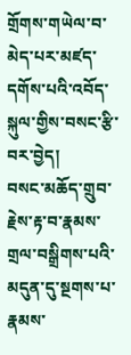གྲོགས་གཡེལ་བ་མེད་པར་མཛད་དགོས་པའི་འབོད་སྐུལ་གྱིས་བསང་རྩི་བར་བྱེད།
བསང་མཆོད་གྲུབ་རྗེས་རྟ་བ་རྣམས་གྲལ་བསྒྲིགས་པའི་མདུན་དུ་སྔགས་པ་རྣམས་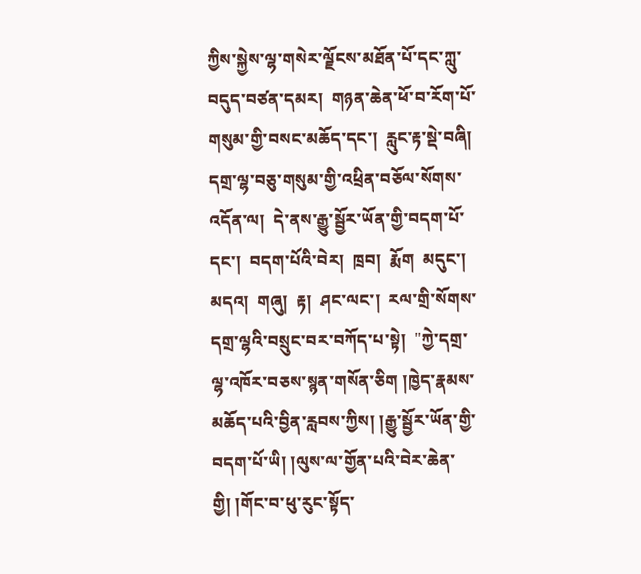ཀྱིས་སྐྱེས་ལྷ་གསེར་ལྗོངས་མཐོན་པོ་དང་ཀླུ་བདུད་བཙན་དམར།  གཉན་ཆེན་ཕོ་བ་རོག་པོ་གསུམ་གྱི་བསང་མཆོད་དང་།  རླུང་རྟ་སྡེ་བཞི།  དགྲ་ལྷ་བཅུ་གསུམ་གྱི་འཕྲིན་བཅོལ་སོགས་འདོན་ལ།  དེ་ནས་རྒྱུ་སྦྱོར་ཡོན་གྱི་བདག་པོ་དང་།  བདག་པོའི་བེར།  ཁྲབ།  རྨོག  མདུང་།  མདའ།  གཞུ།  རྟ།  ཤང་ལང་།  རལ་གྲི་སོགས་དགྲ་ལྷའི་བསྲུང་བར་བཀོད་པ་སྟེ།  "ཀྱེ་དགྲ་ལྷ་འཁོར་བཅས་སྙན་གསོན་ཅིག །ཁྱེད་རྣམས་མཆོད་པའི་བྱིན་རླབས་ཀྱིས། །རྒྱུ་སྦྱོར་ཡོན་གྱི་བདག་པོ་ཡི། །ལུས་ལ་གྱོན་པའི་བེར་ཆེན་གྱི། །གོང་བ་ཕུ་རུང་སྟོད་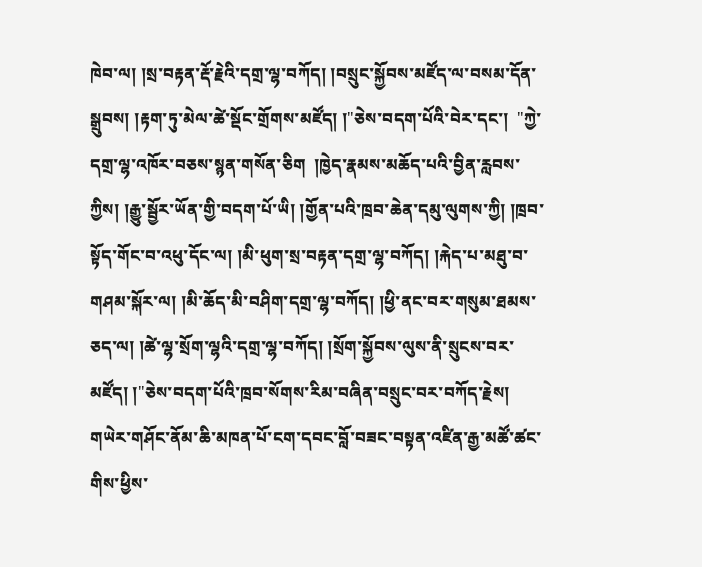ཁེབ་ལ། །སྲ་བརྟན་རྡོ་རྗེའི་དགྲ་ལྷ་བཀོད། །བསྲུང་སྐྱོབས་མཛོད་ལ་བསམ་དོན་སྒྲུབས། །རྟག་ཏུ་མེལ་ཚེ་སྡོང་གྲོགས་མཛོད། །"ཅེས་བདག་པོའི་བེར་དང་།  "ཀྱེ་དགྲ་ལྷ་འཁོར་བཅས་སྙན་གསོན་ཅིག  །ཁྱེད་རྣམས་མཆོད་པའི་བྱིན་རླབས་ཀྱིས། །རྒྱུ་སྦྱོར་ཡོན་གྱི་བདག་པོ་ཡི། །གྱོན་པའི་ཁྲབ་ཆེན་དམུ་ལུགས་ཀྱི། །ཁྲབ་སྟོད་གོང་བ་འཕུ་དོང་ལ། །མི་ཕུག་སྲ་བརྟན་དགྲ་ལྷ་བཀོད། །རྐེད་པ་མཐུ་བ་གཤམ་སྐོར་ལ། །མི་ཆོད་མི་བཤིག་དགྲ་ལྷ་བཀོད། །ཕྱི་ནང་བར་གསུམ་ཐམས་ཅད་ལ། །ཚེ་ལྷ་སྲོག་ལྷའི་དགྲ་ལྷ་བཀོད། །སྲོག་སྐྱོབས་ལུས་ནི་སྲུངས་བར་མཛོད། །"ཅེས་བདག་པོའི་ཁྲབ་སོགས་རིམ་བཞིན་བསྲུང་བར་བཀོད་རྗེས།  གཡེར་གཤོང་ནོམ་ཆི་མཁན་པོ་ངག་དབང་བློ་བཟང་བསྟན་འཛིན་རྒྱ་མཚོ་ཚང་གིས་ཕྱིས་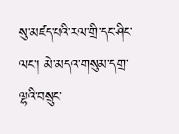སུ་མཛད་པའི་རལ་གྲི་དང་ཤིང་ལང་། མེ་མདའ་གསུམ་དགྲ་ལྷའི་བསྲུང་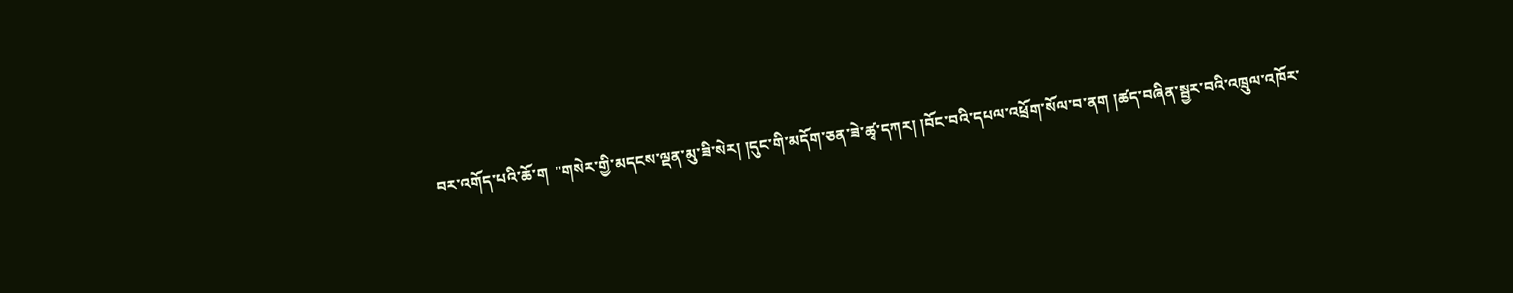བར་འགོད་པའི་ཆོ་ག  "གསེར་གྱི་མདངས་ལྡན་མུ་ཟི་སེར། །དུང་གི་མདོག་ཅན་ཟེ་ཚྭ་དཀར། །བོང་བའི་དཔལ་འཕྲོག་སོལ་བ་ནག །ཚད་བཞིན་སྦྱར་བའི་འཁྲུལ་འཁོར་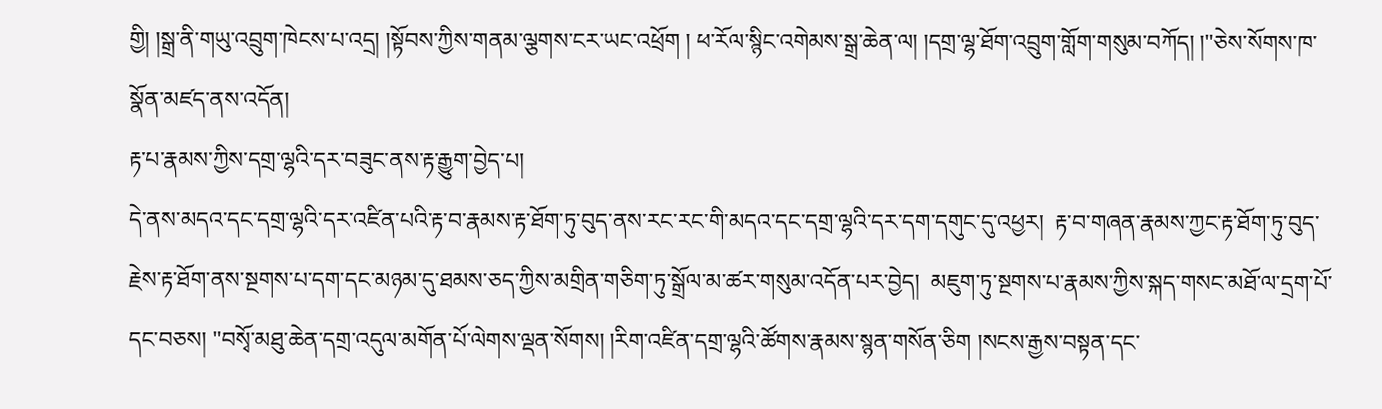གྱི། །སྒྲ་ནི་གཡུ་འབྲུག་ཁེངས་པ་འདྲ། །སྟོབས་ཀྱིས་གནམ་ལྕགས་ངར་ཡང་འཕྲོག ། ཕ་རོལ་སྙིང་འགེམས་སྒྲ་ཆེན་ལ། །དགྲ་ལྷ་ཐོག་འབྲུག་གློག་གསུམ་བཀོད། །"ཅེས་སོགས་ཁ་སྣོན་མཛད་ནས་འདོན།
རྟ་པ་རྣམས་ཀྱིས་དགྲ་ལྷའི་དར་བཟུང་ནས་རྟ་རྒྱུག་བྱེད་པ།
དེ་ནས་མདའ་དང་དགྲ་ལྷའི་དར་འཛིན་པའི་རྟ་བ་རྣམས་རྟ་ཐོག་ཏུ་བུད་ནས་རང་རང་གི་མདའ་དང་དགྲ་ལྷའི་དར་དག་དགུང་དུ་འཕྱར།  རྟ་བ་གཞན་རྣམས་ཀྱང་རྟ་ཐོག་ཏུ་བུད་རྗེས་རྟ་ཐོག་ནས་སྔགས་པ་དག་དང་མཉམ་དུ་ཐམས་ཅད་ཀྱིས་མགྲིན་གཅིག་ཏུ་སྒྲོལ་མ་ཚར་གསུམ་འདོན་པར་བྱེད།  མཇུག་ཏུ་སྔགས་པ་རྣམས་ཀྱིས་སྐད་གསང་མཐོ་ལ་དྲག་པོ་དང་བཅས། "བསྭོ་མཐུ་ཆེན་དགྲ་འདུལ་མགོན་པོ་ལེགས་ལྡན་སོགས། །རིག་འཛིན་དགྲ་ལྷའི་ཚོགས་རྣམས་སྙན་གསོན་ཅིག །སངས་རྒྱས་བསྟན་དང་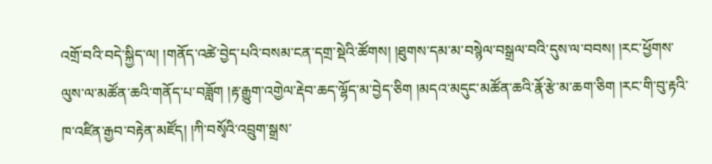འགྲོ་བའི་བདེ་སྐྱིད་ལ། །གནོད་འཚེ་བྱེད་པའི་བསམ་ངན་དགྲ་སྡེའི་ཚོགས། །ཐུགས་དམ་མ་བསྙེལ་བསྒྲལ་བའི་དུས་ལ་བབས། །རང་ཕྱོགས་ལུས་ལ་མཚོན་ཆའི་གནོད་པ་བཟློག །རྟ་རྒྱུག་འགྱེལ་རྡེབ་ཆད་ལྷོད་མ་བྱེད་ཅིག །མདའ་མདུང་མཚོན་ཆའི་རྣོ་རྩེ་མ་ཆག་ཅིག །རང་གི་བུ་རྟའི་ཁ་འཛིན་རྒྱབ་བརྟེན་མཛོད། །ཀི་བསྭོའི་འབྲུག་སྒྲས་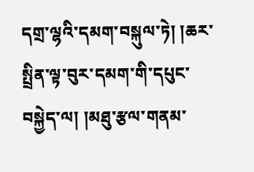དགྲ་ལྷའི་དམག་བསྐུལ་ཏེ། །ཆར་སྤྲིན་ལྟ་བུར་དམག་གི་དཔུང་བསྐྱེད་ལ། །མཐུ་རྩལ་གནམ་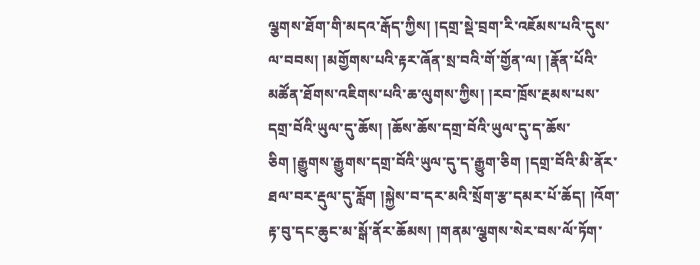ལྕགས་ཐོག་གི་མདའ་རྒོད་ཀྱིས། །དགྲ་སྡེ་བྲག་རི་འཇོམས་པའི་དུས་ལ་བབས། །མགྱོགས་པའི་རྟར་ཞོན་སྲ་བའི་གོ་གྱོན་ལ། །རྣོན་པོའི་མཚོན་ཐོགས་འཇིགས་པའི་ཆ་ལུགས་ཀྱིས། །རབ་ཁྲོས་རྔམས་པས་དགྲ་བོའི་ཡུལ་དུ་ཆོས། །ཆོས་ཆོས་དགྲ་བོའི་ཡུལ་དུ་ད་ཆོས་ཅིག །རྒྱུགས་རྒྱུགས་དགྲ་བོའི་ཡུལ་དུ་ད་རྒྱུག་ཅིག །དགྲ་བོའི་མི་ནོར་ཐལ་བར་རྡུལ་དུ་རློག །སྐྱེས་བ་དར་མའི་སྲོག་རྩ་དམར་པོ་ཆོད། །འོག་རྟ་བུ་དང་ཆུང་མ་སྒོ་ནོར་ཆོམས། །གནམ་ལྕགས་སེར་བས་ལོ་ཏོག་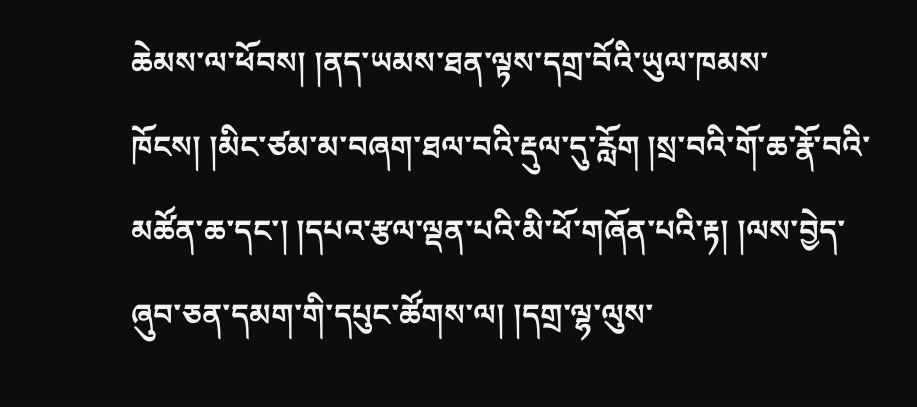ཆེམས་ལ་ཕོབས། །ནད་ཡམས་ཐན་ལྟས་དགྲ་བོའི་ཡུལ་ཁམས་ཁོངས། །མིང་ཙམ་མ་བཞག་ཐལ་བའི་རྡུལ་དུ་རློག །སྲ་བའི་གོ་ཆ་རྣོ་བའི་མཚོན་ཆ་དང་། །དཔའ་རྩལ་ལྡན་པའི་མི་ཕོ་གཞོན་པའི་རྟ། །ལས་བྱེད་ཞུབ་ཅན་དམག་གི་དཔུང་ཚོགས་ལ། །དགྲ་ལྷ་ལུས་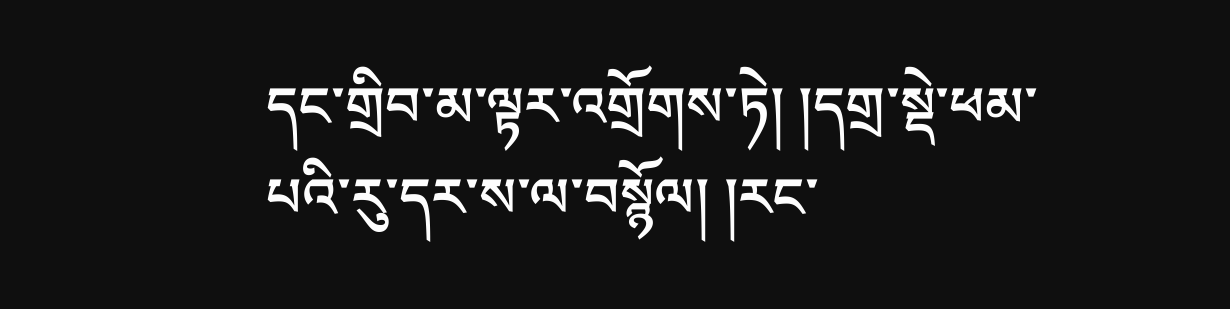དང་གྲིབ་མ་ལྟར་འགྲོགས་ཏེ། །དགྲ་སྡེ་ཕམ་པའི་རུ་དར་ས་ལ་བསྙོལ། །རང་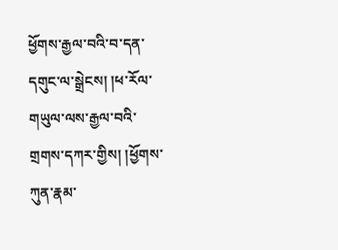ཕྱོགས་རྒྱལ་བའི་བ་དན་དགུང་ལ་སྒྲེངས། །ཕ་རོལ་གཡུལ་ལས་རྒྱལ་བའི་གྲགས་དཀར་གྱིས། །ཕྱོགས་ཀུན་རྣམ་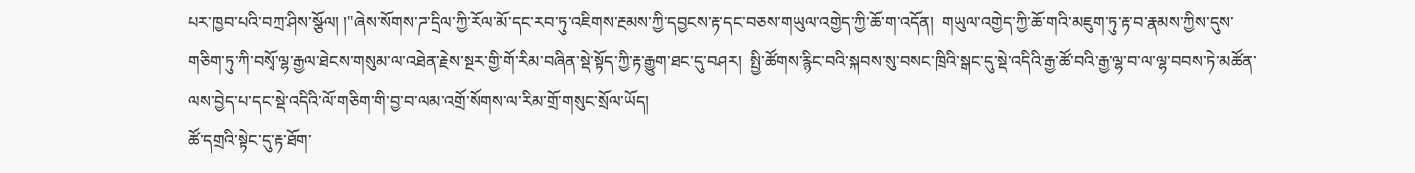པར་ཁྱབ་པའི་བཀྲ་ཤིས་སྩོལ། །"ཞེས་སོགས་ཌ་དྲིལ་ཀྱི་རོལ་མོ་དང་རབ་ཏུ་འཇིགས་རྔམས་ཀྱི་དབྱངས་རྟ་དང་བཅས་གཡུལ་འགྱེད་ཀྱི་ཆོ་ག་འདོན།  གཡུལ་འགྱེད་ཀྱི་ཆོ་གའི་མཇུག་ཏུ་རྟ་བ་རྣམས་ཀྱིས་དུས་གཅིག་ཏུ་ཀི་བསྭོ་ལྷ་རྒྱལ་ཐེངས་གསུམ་ལ་འཐེན་རྗེས་སྔར་གྱི་གོ་རིམ་བཞིན་སྡེ་སྟོད་ཀྱི་རྟ་རྒྱུག་ཐང་དུ་བཤར།  སྤྱི་ཚོགས་རྙིང་བའི་སྐབས་སུ་བསང་ཁྲིའི་སྒང་དུ་སྡེ་འདིའི་རྒྱ་ཚོ་བའི་རྒྱ་ལྷ་བ་ལ་ལྷ་བབས་ཏེ་མཚོན་ལས་བྱེད་པ་དང་སྡེ་འདིའི་ལོ་གཅིག་གི་བྱ་བ་ལམ་འགྲོ་སོགས་ལ་རིམ་གྲོ་གསུང་སྲོལ་ཡོད།
ཚོ་དགྲའི་སྟེང་དུ་རྟ་ཐོག་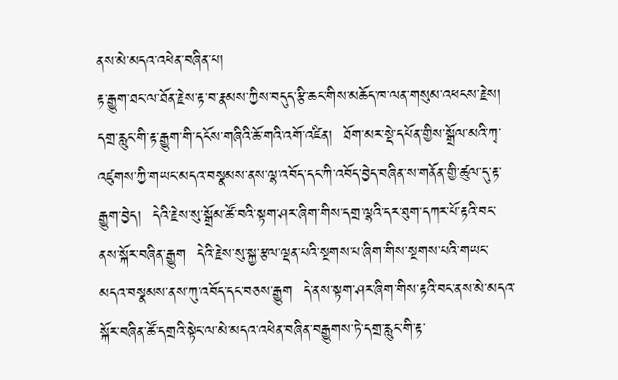ནས་མེ་མདའ་འཕེན་བཞིན་པ།
རྟ་རྒྱུག་ཐང་ལ་ཐོན་རྗེས་རྟ་བ་རྣམས་ཀྱིས་བདུད་རྩི་ཆང་གིས་མཆོད་ཁ་ལན་གསུམ་འཕངས་རྗེས།  དགྲ་རླུང་གི་རྟ་རྒྱུག་གི་དངོས་གཞིའི་ཆོ་གའི་འགོ་འཛིན།  ཐོག་མར་སྡེ་དཔོན་གྱིས་སྒྲོལ་མའི་ཀྭ་འཛུགས་ཀྱི་གཡང་མདའ་བསྣམས་ནས་ལྷ་འབོད་དང་ཀི་འབོད་བྱེད་བཞིན་ས་གནོན་གྱི་ཚུལ་དུ་རྟ་རྒྱུག་བྱེད།  དེའི་རྗེས་སུ་སྒྲོམ་ཚོ་བའི་སྟག་ཤར་ཞིག་གིས་དགྲ་ལྷའི་དར་ཐུག་དཀར་པོ་རྟའི་བང་ནས་སྐོར་བཞིན་རྒྱུག  དེའི་རྗེས་སུ་སྐྱ་རྩལ་ལྡན་པའི་སྔགས་པ་ཞིག་གིས་སྔགས་པའི་གཡང་མདའ་བསྣམས་ནས་ཀུ་འབོད་དང་བཅས་རྒྱུག  དེ་ནས་སྟག་ཤར་ཞིག་གིས་རྟའི་བང་ནས་མེ་མདའ་སྐོར་བཞིན་ཚོ་དགྲའི་སྟེང་ལ་མེ་མདའ་འཕེན་བཞིན་བརྒྱུགས་ཏེ་དགྲ་རླུང་གི་རྟ་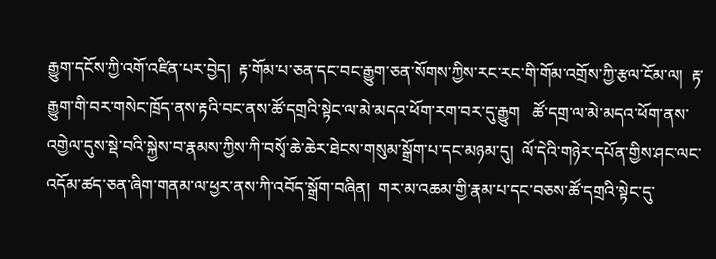རྒྱུག་དངོས་ཀྱི་འགོ་འཛིན་པར་བྱེད།  རྟ་གོམ་པ་ཅན་དང་བང་རྒྱུག་ཅན་སོགས་ཀྱིས་རང་རང་གི་གོམ་འགྲོས་ཀྱི་རྩལ་ངོམ་ལ།  རྟ་རྒྱུག་གི་བར་གསེང་ཁྲོད་ནས་རྟའི་བང་ནས་ཚོ་དགྲའི་སྟེང་ལ་མེ་མདའ་ཕོག་རག་བར་དུ་རྒྱུག   ཚོ་དགྲ་ལ་མེ་མདའ་ཕོག་ནས་འགྱེལ་དུས་སྡེ་བའི་སྐྱེས་བ་རྣམས་ཀྱིས་ཀི་བསྭོ་ཆེ་ཆེར་ཐེངས་གསུམ་སྒྲོག་པ་དང་མཉམ་དུ།  ལོ་དེའི་གཉེར་དཔོན་གྱིས་ཤང་ལང་འདོམ་ཚད་ཅན་ཞིག་གནམ་ལ་ཕྱར་ནས་ཀི་འབོད་སྒྲོག་བཞིན།  གར་མ་འཆམ་གྱི་རྣམ་པ་དང་བཅས་ཚོ་དགྲའི་སྟེང་དུ་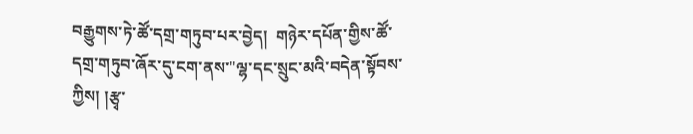བརྒྱུགས་ཏེ་ཚོ་དགྲ་གཏུབ་པར་བྱེད།  གཉེར་དཔོན་གྱིས་ཚོ་དགྲ་གཏུབ་ཞོར་དུ་ངག་ནས་"ལྷ་དང་སྲུང་མའི་བདེན་སྟོབས་ཀྱིས། །རྩྭ་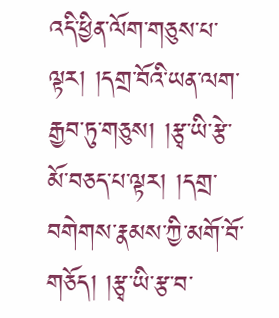འདི་ཕྱིན་ལོག་གཅུས་པ་ལྟར། །དགྲ་བོའི་ཡན་ལག་རྒྱབ་ཏུ་གཅུས། །རྩྭ་ཡི་རྩེ་མོ་བཅད་པ་ལྟར། །དགྲ་བགེགས་རྣམས་ཀྱི་མགོ་བོ་གཅོད། །རྩྭ་ཡི་རྩ་བ་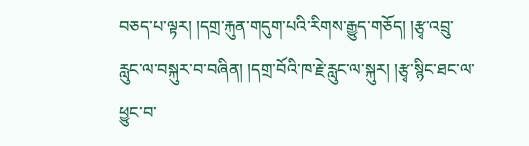བཅད་པ་ལྟར། །དགྲ་རྐུན་གདུག་པའི་རིགས་རྒྱུད་གཅོད། །རྩྭ་འབྲུ་རླུང་ལ་བསྐུར་བ་བཞིན། །དགྲ་བོའི་ཁ་རྗེ་རླུང་ལ་སྐུར། །རྩྭ་སྙིང་ཐང་ལ་ཕྱུང་བ་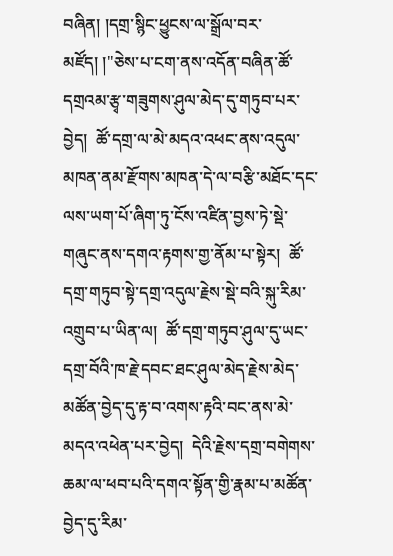བཞིན། །དགྲ་སྙིང་ཕྱུངས་ལ་སྒྲོལ་བར་མཛོད། །"ཅེས་པ་ངག་ནས་འདོན་བཞིན་ཚོ་དགྲའམ་རྩྭ་གཟུགས་ཤུལ་མེད་དུ་གཏུབ་པར་བྱེད།  ཚོ་དགྲ་ལ་མེ་མདའ་འཕང་ནས་འདུལ་མཁན་ནམ་རྫོགས་མཁན་དེ་ལ་བརྩི་མཐོང་དང་ལས་ཡག་པོ་ཞིག་ཏུ་ངོས་འཛིན་བྱས་ཏེ་སྡེ་གཞུང་ནས་དགའ་རྟགས་གྱ་ནོམ་པ་སྟེར།  ཚོ་དགྲ་གཏུབ་སྟེ་དགྲ་འདུལ་རྗེས་སྡེ་བའི་སྐུ་རིམ་འགྲུབ་པ་ཡིན་ལ།  ཚོ་དགྲ་གཏུབ་ཤུལ་དུ་ཡང་དགྲ་བོའི་ཁ་རྗེ་དབང་ཐང་ཤུལ་མེད་རྗེས་མེད་མཚོན་བྱེད་དུ་རྟ་བ་འགས་རྟའི་བང་ནས་མེ་མདའ་འཕེན་པར་བྱེད།  དེའི་རྗེས་དགྲ་བགེགས་ཆམ་ལ་ཕབ་པའི་དགའ་སྟོན་གྱི་རྣམ་པ་མཚོན་བྱེད་དུ་རིམ་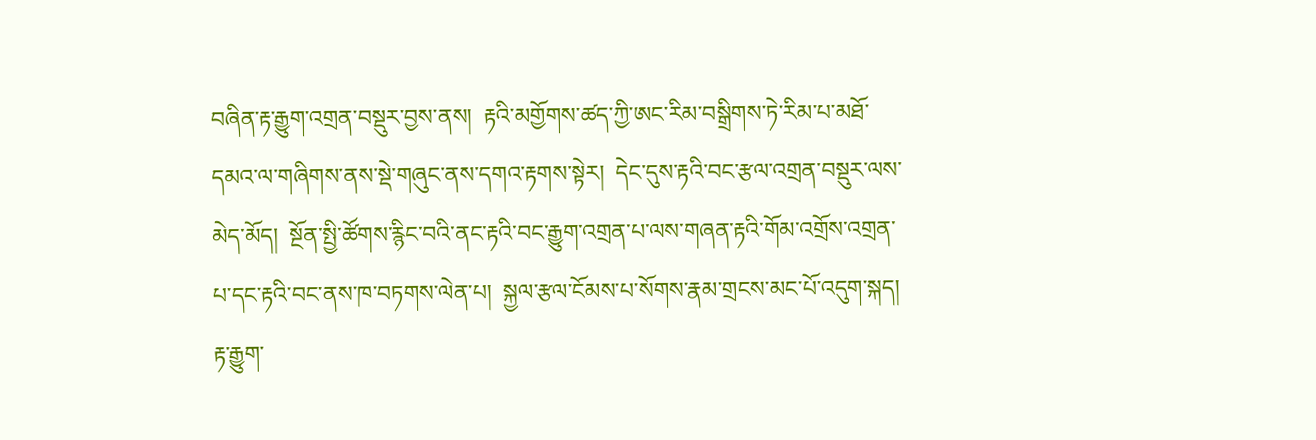བཞིན་རྟ་རྒྱུག་འགྲན་བསྡུར་བྱས་ནས།  རྟའི་མགྱོགས་ཚད་ཀྱི་ཨང་རིམ་བསྒྲིགས་ཏེ་རིམ་པ་མཐོ་དམའ་ལ་གཞིགས་ནས་སྡེ་གཞུང་ནས་དགའ་རྟགས་སྟེར།  དེང་དུས་རྟའི་བང་རྩལ་འགྲན་བསྡུར་ལས་མེད་མོད།  སྔོན་སྤྱི་ཚོགས་རྙིང་བའི་ནང་རྟའི་བང་རྒྱུག་འགྲན་པ་ལས་གཞན་རྟའི་གོམ་འགྲོས་འགྲན་པ་དང་རྟའི་བང་ནས་ཁ་བཏགས་ལེན་པ།  སྐྱལ་རྩལ་ངོམས་པ་སོགས་རྣམ་གྲངས་མང་པོ་འདུག་སྐད།
རྟ་རྒྱུག་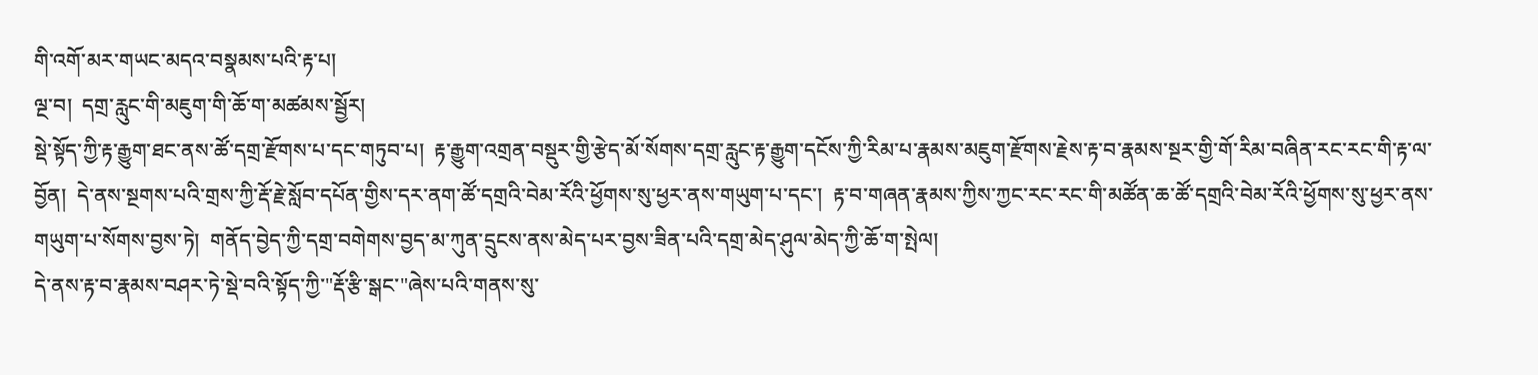གི་འགོ་མར་གཡང་མདའ་བསྣམས་པའི་རྟ་པ།
ལྔ་བ།  དགྲ་རླུང་གི་མཇུག་གི་ཆོ་ག་མཚམས་སྦྱོར།
སྡེ་སྟོད་ཀྱི་རྟ་རྒྱུག་ཐང་ནས་ཚོ་དགྲ་རྫོགས་པ་དང་གཏུབ་པ།  རྟ་རྒྱུག་འགྲན་བསྡུར་གྱི་རྩེད་མོ་སོགས་དགྲ་རླུང་རྟ་རྒྱུག་དངོས་ཀྱི་རིམ་པ་རྣམས་མཇུག་རྫོགས་རྗེས་རྟ་བ་རྣམས་སྔར་གྱི་གོ་རིམ་བཞིན་རང་རང་གི་རྟ་ལ་བྱོན།  དེ་ནས་སྔགས་པའི་གྲས་ཀྱི་རྡོ་རྗེ་སློབ་དཔོན་གྱིས་དར་ནག་ཚོ་དགྲའི་བེམ་རོའི་ཕྱོགས་སུ་ཕྱར་ནས་གཡུག་པ་དང་།  རྟ་བ་གཞན་རྣམས་ཀྱིས་ཀྱང་རང་རང་གི་མཚོན་ཆ་ཚོ་དགྲའི་བེམ་རོའི་ཕྱོགས་སུ་ཕྱར་ནས་གཡུག་པ་སོགས་བྱས་ཏེ།  གནོད་བྱེད་ཀྱི་དགྲ་བགེགས་བྱད་མ་ཀུན་དྲུངས་ནས་མེད་པར་བྱས་ཟིན་པའི་དགྲ་མེད་ཤུལ་མེད་ཀྱི་ཆོ་ག་སྤེལ།
དེ་ནས་རྟ་བ་རྣམས་བཤར་ཏེ་སྡེ་བའི་སྟོད་ཀྱི་"རྡོ་རྩི་སྒང་"ཞེས་པའི་གནས་སུ་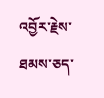འབྱོར་རྗེས་ཐམས་ཅད་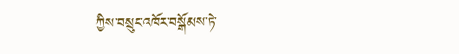ཀྱིས་བསྲུང་འཁོར་བསྒོམས་ཏེ་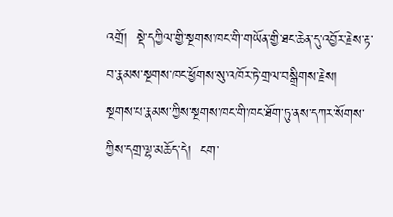འགྲོ།  སྡེ་དཀྱིལ་གྱི་སྔགས་ཁང་གི་གཡོན་གྱི་ཐང་ཆེན་དུ་འབྱོར་རྗེས་རྟ་བ་རྣམས་སྔགས་ཁང་ཕྱོགས་སུ་འཁོར་ཏེ་གྲལ་བསྒྲིགས་རྗེས།  སྔགས་པ་རྣམས་ཀྱིས་སྔགས་ཁང་གི་ཁང་ཐོག་ཏུ་ནས་དཀར་སོགས་ཀྱིས་དགྲ་ལྷ་མཆོད་དེ།  ངག་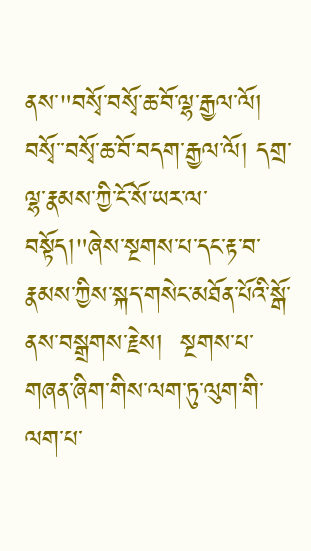ནས་"བསྭོ་བསྭོ་ཆ་བོ་ལྷ་རྒྱལ་ལོ།  བསྭོ་་བསྭོ་ཆ་བོ་བདག་རྒྱལ་ལོ། དགྲ་ལྷ་རྣམས་ཀྱི་ངོ་སོ་ཡར་ལ་བསྟོད།"ཞེས་སྔགས་པ་དང་རྟ་བ་རྣམས་ཀྱིས་སྐད་གསེང་མཐོན་པོའི་སྒོ་ནས་བསྒྲགས་རྗེས།  སྔགས་པ་གཞན་ཞིག་གིས་ལག་ཏུ་ལུག་གི་ལག་པ་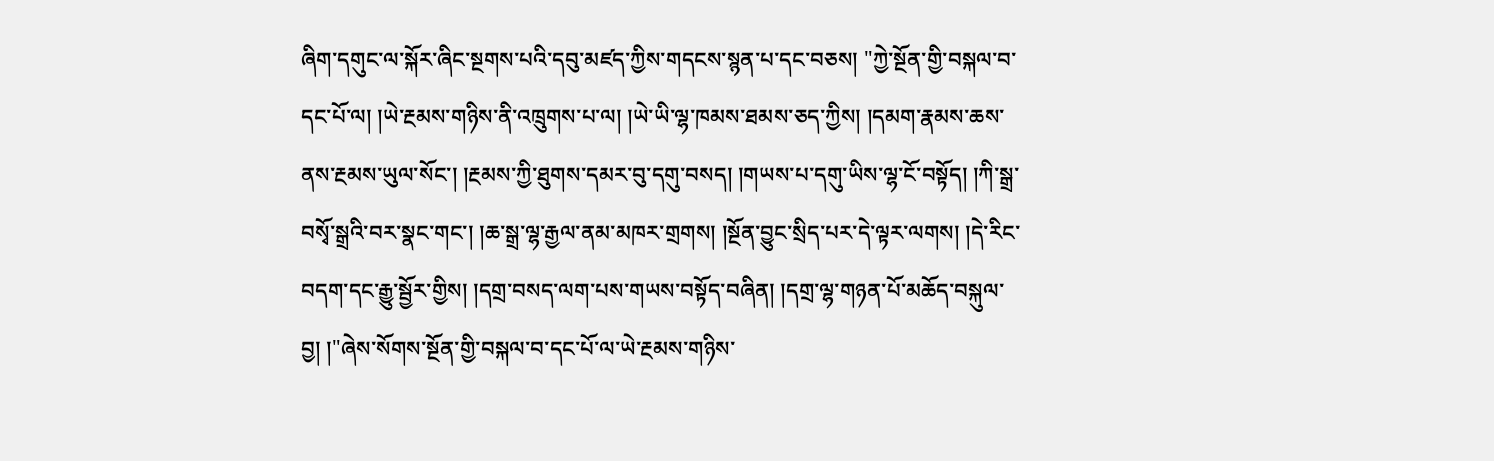ཞིག་དགུང་ལ་སྐོར་ཞིང་སྔགས་པའི་དབུ་མཛད་ཀྱིས་གདངས་སྙན་པ་དང་བཅས། "ཀྱེ་སྔོན་གྱི་བསྐལ་བ་དང་པོ་ལ། །ཡེ་རྔམས་གཉིས་ནི་འཁྲུགས་པ་ལ། །ཡེ་ཡི་ལྷ་ཁམས་ཐམས་ཅད་ཀྱིས། །དམག་རྣམས་ཆས་ནས་རྔམས་ཡུལ་སོང་། །རྔམས་ཀྱི་ཐུགས་དམར་བུ་དགུ་བསད། །གཡས་པ་དགུ་ཡིས་ལྷ་ངོ་བསྟོད། །ཀི་སྒྲ་བསྭོ་སྒྲའི་བར་སྣང་གང་། །ཆ་སྒྲ་ལྷ་རྒྱལ་ནམ་མཁར་གྲགས། །སྔོན་བྱུང་སྲིད་པར་དེ་ལྟར་ལགས། །དེ་རིང་བདག་དང་རྒྱུ་སྦྱོར་གྱིས། །དགྲ་བསད་ལག་པས་གཡས་བསྟོད་བཞིན། །དགྲ་ལྷ་གཉན་པོ་མཆོད་བསྐུལ་བྱ། །"ཞེས་སོགས་སྔོན་གྱི་བསྐལ་བ་དང་པོ་ལ་ཡེ་རྔམས་གཉིས་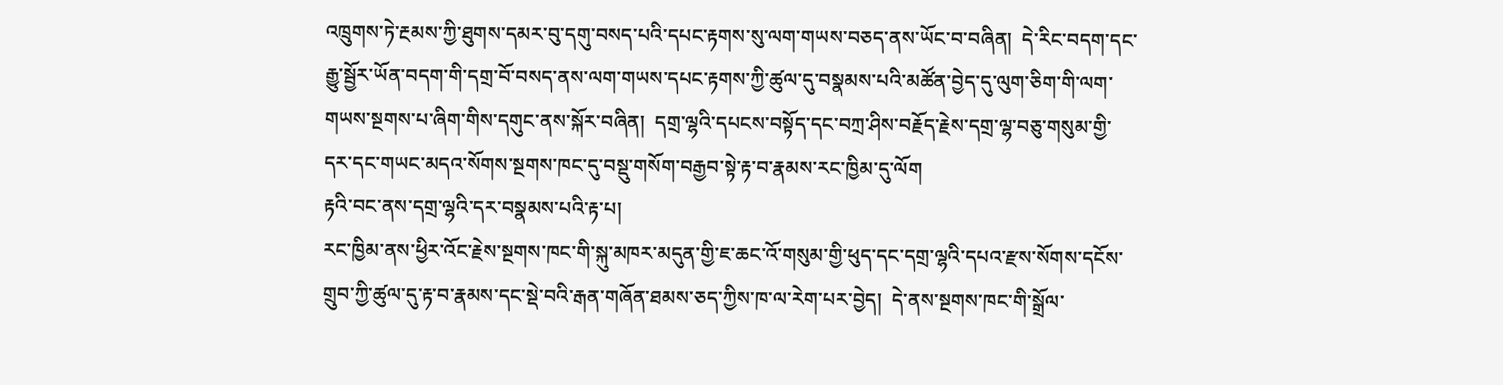འཁྲུགས་ཏེ་རྔམས་ཀྱི་ཐུགས་དམར་བུ་དགུ་བསད་པའི་དཔང་རྟགས་སུ་ལག་གཡས་བཅད་ནས་ཡོང་བ་བཞིན།  དེ་རིང་བདག་དང་རྒྱུ་སྦྱོར་ཡོན་བདག་གི་དགྲ་བོ་བསད་ནས་ལག་གཡས་དཔང་རྟགས་ཀྱི་ཚུལ་དུ་བསྣམས་པའི་མཚོན་བྱེད་དུ་ལུག་ཅིག་གི་ལག་གཡས་སྔགས་པ་ཞིག་གིས་དགུང་ནས་སྐོར་བཞིན།  དགྲ་ལྷའི་དཔངས་བསྟོད་དང་བཀྲ་ཤིས་བརྗོད་རྗེས་དགྲ་ལྷ་བཅུ་གསུམ་གྱི་དར་དང་གཡང་མདའ་སོགས་སྔགས་ཁང་དུ་བསྡུ་གསོག་བརྒྱབ་སྟེ་རྟ་བ་རྣམས་རང་ཁྱིམ་དུ་ལོག
རྟའི་བང་ནས་དགྲ་ལྷའི་དར་བསྣམས་པའི་རྟ་པ།
རང་ཁྱིམ་ནས་ཕྱིར་འོང་རྗེས་སྔགས་ཁང་གི་སྐུ་མཁར་མདུན་གྱི་ཇ་ཆང་འོ་གསུམ་གྱི་ཕུད་དང་དགྲ་ལྷའི་དཔའ་རྫས་སོགས་དངོས་གྲུབ་ཀྱི་ཚུལ་དུ་རྟ་བ་རྣམས་དང་སྡེ་བའི་རྒན་གཞོན་ཐམས་ཅད་ཀྱིས་ཁ་ལ་རེག་པར་བྱེད།  དེ་ནས་སྔགས་ཁང་གི་སྒྲོལ་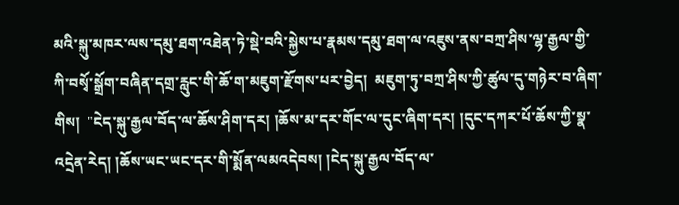མའི་སྐུ་མཁར་ལས་དམུ་ཐག་འཐེན་ཏེ་སྡེ་བའི་སྐྱེས་པ་རྣམས་དམུ་ཐག་ལ་འཇུས་ནས་བཀྲ་ཤིས་ལྷ་རྒྱལ་གྱི་ཀི་བསྭོ་སྒྲོག་བཞིན་དགྲ་རླུང་གི་ཆོ་ག་མཇུག་རྫོགས་པར་བྱེད།  མཇུག་ཏུ་བཀྲ་ཤིས་ཀྱི་ཚུལ་དུ་གཉེར་བ་ཞིག་གིས།  "ངེད་སྐུ་རྒྱལ་བོད་ལ་ཆོས་ཤིག་དར། །ཆོས་མ་དར་གོང་ལ་དུང་ཞིག་དར། །དུང་དཀར་པོ་ཆོས་ཀྱི་སྣ་འདྲེན་རེད། །ཆོས་ཡང་ཡང་དར་གི་སྨོན་ལམའདེབས། །ངེད་སྐུ་རྒྱལ་བོད་ལ་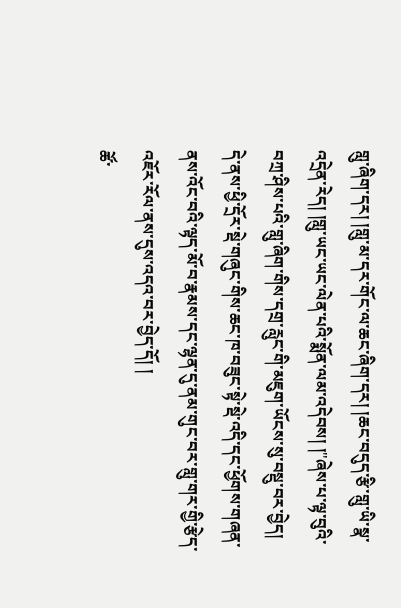གླུ་ཞིག་དར། །གླུ་མ་དར་གོང་ལ་ཆང་ཞིག་དར། །ཆང་བདུད་རྩི་གླུ་ཡི་སྣ་འདྲེན་རེད། །གླུ་ཡང་ཡང་ལེན་པའི་སྨོན་ལམ་འདེབས། །"ཞེས་པ་ལྟ་བུའི་བཀྲ་ཤིས་པའི་གླུ་ཞིག་གིས་དགྲ་རླུང་གི་མཇུག་ཡོངས་སུ་བསྡུ་བར་བྱེད།
དེ་ནས་ཕྱི་དྲོར་སྡེ་གཞུང་གིས་ཆང་ཁ་བཟུང་སྟེ་སྡེ་འདི་དང་ཕྱོགས་གཞན་ནས་འོང་བའི་ལྟད་མོ་བ་རྣམས་དང་ལྷན་དུ་ནམ་གུང་བར་གླུ་གར་གྱི་རྩེད་འཇོར་རོལ་ནས་དུས་འདའ་བར་བྱེད་དོ། །
ཚོ་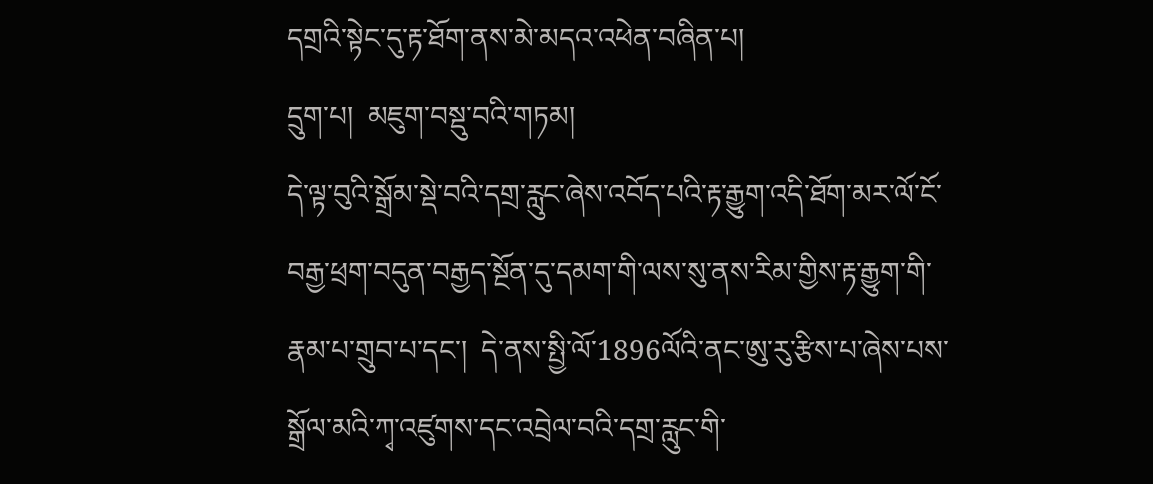དགྲའི་སྟེང་དུ་རྟ་ཐོག་ནས་མེ་མདའ་འཕེན་བཞིན་པ།
དྲུག་པ།  མཇུག་བསྡུ་བའི་གཏམ།
དེ་ལྟ་བུའི་སྒྲོམ་སྡེ་བའི་དགྲ་རླུང་ཞེས་འབོད་པའི་རྟ་རྒྱུག་འདི་ཐོག་མར་ལོ་ངོ་བརྒྱ་ཕྲག་བདུན་བརྒྱད་སྔོན་དུ་དམག་གི་ལས་སུ་ནས་རིམ་གྱིས་རྟ་རྒྱུག་གི་རྣམ་པ་གྲུབ་པ་དང་།  དེ་ནས་སྤྱི་ལོ་1896ལོའི་ནང་ཨུ་རུ་རྩིས་པ་ཞེས་པས་སྒྲོལ་མའི་ཀྭ་འཛུགས་དང་འབྲེལ་བའི་དགྲ་རླུང་གི་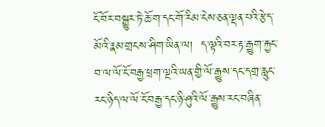ངོ་བོར་བསྒྱུར་ཏེ་ཆོ་ག་དང་གོ་རིམ་ངེས་ཅན་ལྡན་པའི་རྩེད་མོའི་རྣམ་གྲངས་ཤིག་ཡིན་ལ།  ད་ལྟའི་བར་རྟ་རྒྱུག་རྐྱང་བ་ལ་ལོ་ངོ་བརྒྱ་ཕྲག་ལྔའི་ཡན་གྱི་ལོ་རྒྱུས་དང་དགྲ་རླུང་རང་ཉིད་ལ་ལོ་ངོ་བརྒྱ་དང་ཉི་ཤུའི་ལོ་རྒྱུས་རང་བཞིན་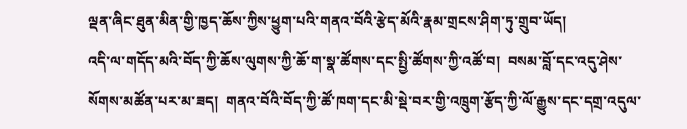ལྡན་ཞིང་ཐུན་མིན་གྱི་ཁྱད་ཆོས་ཀྱིས་ཕྱུག་པའི་གནའ་བོའི་རྩེད་མོའི་རྣམ་གྲངས་ཤིག་ཏུ་གྲུབ་ཡོད།
འདི་ལ་གདོད་མའི་བོད་ཀྱི་ཆོས་ལུགས་ཀྱི་ཆོ་ག་སྣ་ཚོགས་དང་སྤྱི་ཚོགས་ཀྱི་འཚོ་བ།  བསམ་བློ་དང་འདུ་ཤེས་སོགས་མཚོན་པར་མ་ཟད།  གནའ་བོའི་བོད་ཀྱི་ཚོ་ཁག་དང་མི་སྡེ་བར་གྱི་འཁྲུག་རྩོད་ཀྱི་ལོ་རྒྱུས་དང་དགྲ་འདུལ་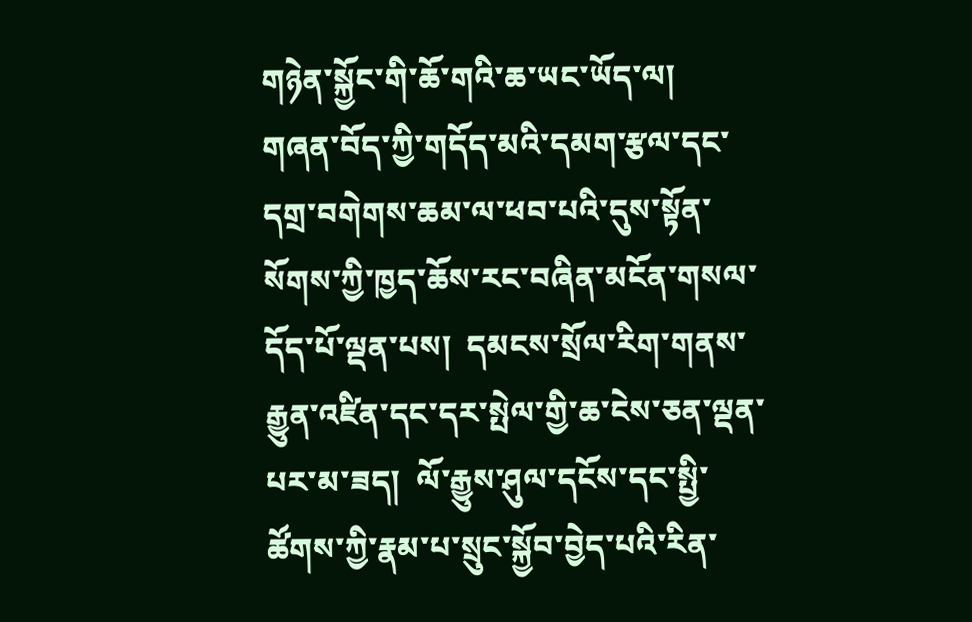གཉེན་སྐྱོང་གི་ཆོ་གའི་ཆ་ཡང་ཡོད་ལ།  གཞན་བོད་ཀྱི་གདོད་མའི་དམག་རྩལ་དང་དགྲ་བགེགས་ཆམ་ལ་ཕབ་པའི་དུས་སྟོན་སོགས་ཀྱི་ཁྱད་ཆོས་རང་བཞིན་མངོན་གསལ་དོད་པོ་ལྡན་པས།  དམངས་སྲོལ་རིག་གནས་རྒྱུན་འཛིན་དང་དར་སྤེལ་གྱི་ཆ་ངེས་ཅན་ལྡན་པར་མ་ཟད།  ལོ་རྒྱུས་ཤུལ་དངོས་དང་སྤྱི་ཚོགས་ཀྱི་རྣམ་པ་སྲུང་སྐྱོབ་བྱེད་པའི་རིན་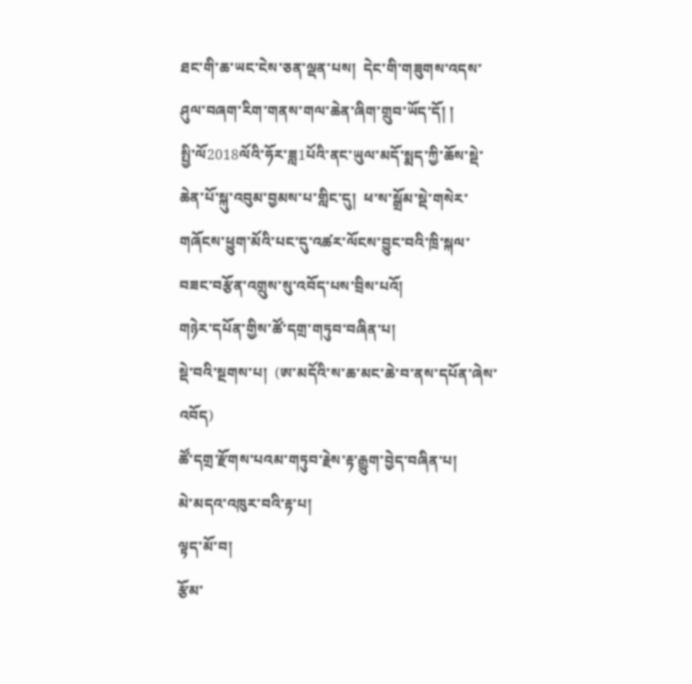ཐང་གི་ཆ་ཡང་ངེས་ཅན་ལྡན་པས།  དེང་གི་གཟུགས་འདས་ཤུལ་བཞག་རིག་གནས་གལ་ཆེན་ཞིག་གྲུབ་ཡོད་དོ། །
སྤྱི་ལོ2018ལོའི་ཧོར་ཟླ1པོའི་ནང་ཡུལ་མདོ་སྨད་ཀྱི་ཆོས་སྡེ་ཆེན་པོ་སྐུ་འབུམ་བྱམས་པ་གླིང་དུ།  ཕ་ས་སྒྲོམ་སྡེ་གསེར་གཞོངས་ཕྱུག་མོའི་པང་དུ་འཚར་ལོངས་བྱུང་བའི་ཁྲི་སྐལ་བཟང་བརྩོན་འགྲུས་སུ་འབོད་པས་བྲིས་པའོ།
གཉེར་དཔོན་གྱིས་ཚོ་དགྲ་གཏུབ་བཞིན་པ།
སྡེ་བའི་སྔགས་པ།  (ཨ་མདོའི་ས་ཆ་མང་ཆེ་བ་ནས་དཔོན་ཞེས་འབོད)
ཚོ་དགྲ་རྫོགས་པའམ་གཏུབ་རྗེས་རྟ་རྒྱུག་བྱེད་བཞིན་པ།
མེ་མདའ་འཁུར་བའི་རྟ་པ།
ལྟད་མོ་བ།
རྩོམ་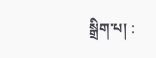སྒྲིག་པ། :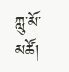ཀླུ་མོ་མཚོ།